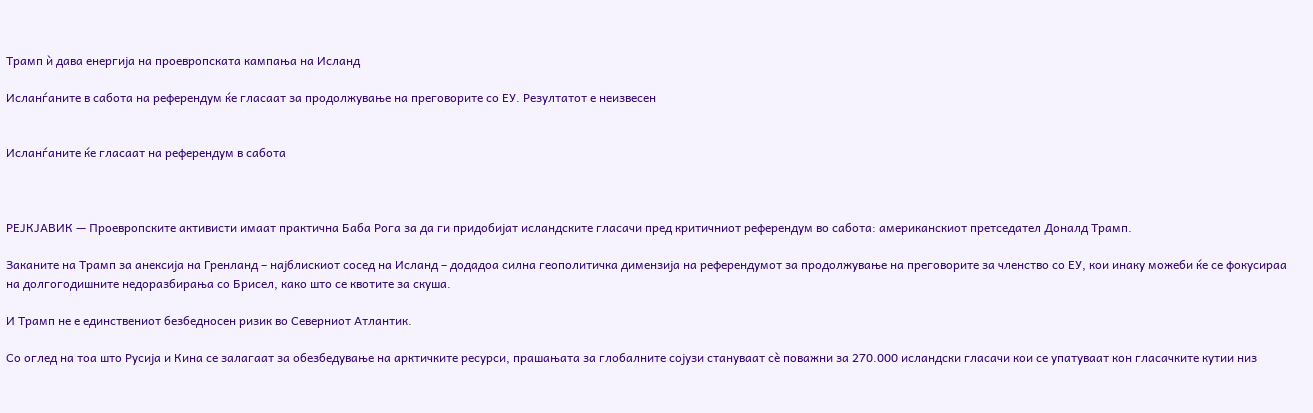Трамп ѝ дава енергија на проевропската кампања на Исланд

Исланѓаните в сабота на референдум ќе гласаат за продолжување на преговорите со ЕУ. Резултатот е неизвесен


Исланѓаните ќе гласаат на референдум в сабота



РЕЈКЈАВИК — Проевропските активисти имаат практична Баба Рога за да ги придобијат исландските гласачи пред критичниот референдум во сабота: американскиот претседател Доналд Трамп.

Заканите на Трамп за анексија на Гренланд – најблискиот сосед на Исланд – додадоа силна геополитичка димензија на референдумот за продолжување на преговорите за членство со ЕУ, кои инаку можеби ќе се фокусираа на долгогодишните недоразбирања со Брисел, како што се квотите за скуша.

И Трамп не е единствениот безбедносен ризик во Северниот Атлантик.

Со оглед на тоа што Русија и Кина се залагаат за обезбедување на арктичките ресурси, прашањата за глобалните сојузи стануваат сè поважни за 270.000 исландски гласачи кои се упатуваат кон гласачките кутии низ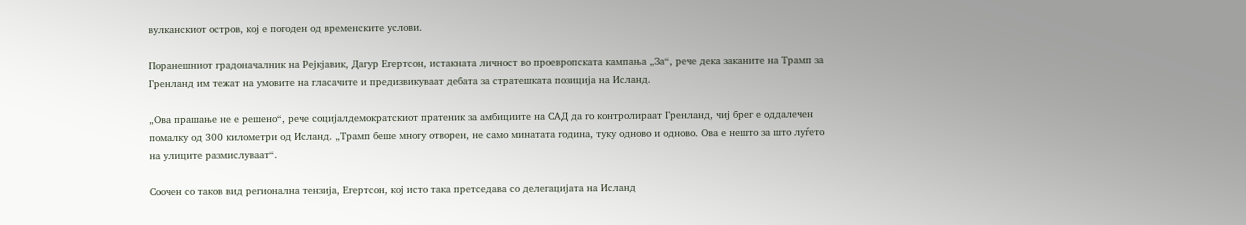вулканскиот остров, кој е погоден од временските услови.

Поранешниот градоначалник на Рејкјавик, Дагур Егертсон, истакната личност во проевропската кампања „За“, рече дека заканите на Трамп за Гренланд им тежат на умовите на гласачите и предизвикуваат дебата за стратешката позиција на Исланд.

„Ова прашање не е решено“, рече социјалдемократскиот пратеник за амбициите на САД да го контролираат Гренланд, чиј брег е оддалечен помалку од 300 километри од Исланд. „Трамп беше многу отворен, не само минатата година, туку одново и одново. Ова е нешто за што луѓето на улиците размислуваат“.

Соочен со таков вид регионална тензија, Егертсон, кој исто така претседава со делегацијата на Исланд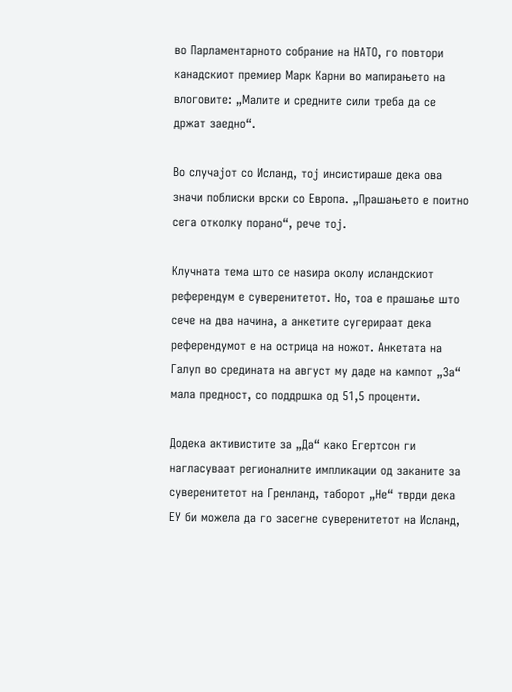во Парламентарното собрание на НАТО, го повтори канадскиот премиер Марк Карни во мапирањето на влоговите: „Малите и средните сили треба да се држат заедно“.

Во случајот со Исланд, тој инсистираше дека ова значи поблиски врски со Европа. „Прашањето е поитно сега отколку порано“, рече тој.

Клучната тема што се наѕира околу исландскиот референдум е суверенитетот. Но, тоа е прашање што сече на два начина, а анкетите сугерираат дека референдумот е на острица на ножот. Анкетата на Галуп во средината на август му даде на кампот „За“ мала предност, со поддршка од 51,5 проценти.

Додека активистите за „Да“ како Егертсон ги нагласуваат регионалните импликации од заканите за суверенитетот на Гренланд, таборот „Не“ тврди дека ЕУ би можела да го засегне суверенитетот на Исланд,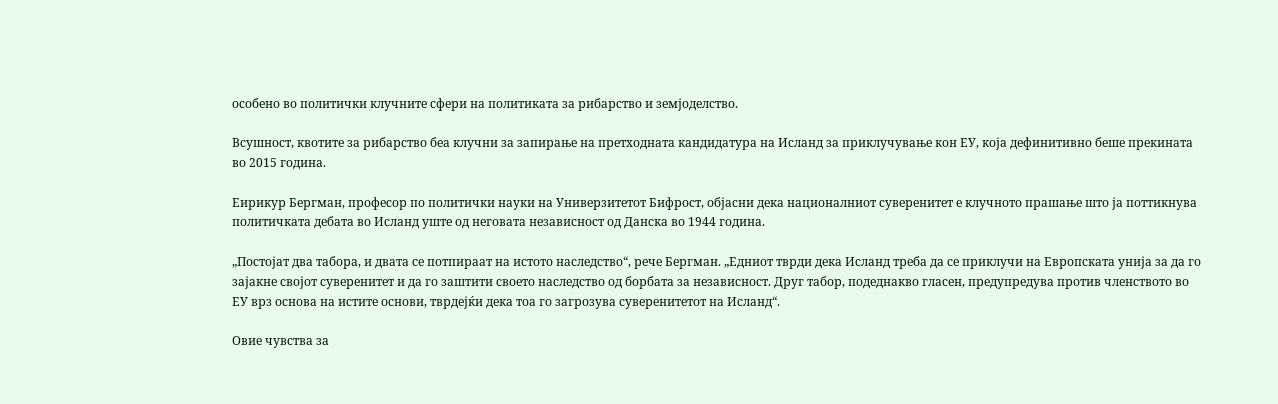особено во политички клучните сфери на политиката за рибарство и земјоделство.

Всушност, квотите за рибарство беа клучни за запирање на претходната кандидатура на Исланд за приклучување кон ЕУ, која дефинитивно беше прекината во 2015 година.

Еирикур Бергман, професор по политички науки на Универзитетот Бифрост, објасни дека националниот суверенитет е клучното прашање што ја поттикнува политичката дебата во Исланд уште од неговата независност од Данска во 1944 година.

„Постојат два табора, и двата се потпираат на истото наследство“, рече Бергман. „Едниот тврди дека Исланд треба да се приклучи на Европската унија за да го зајакне својот суверенитет и да го заштити своето наследство од борбата за независност. Друг табор, подеднакво гласен, предупредува против членството во ЕУ врз основа на истите основи, тврдејќи дека тоа го загрозува суверенитетот на Исланд“.

Овие чувства за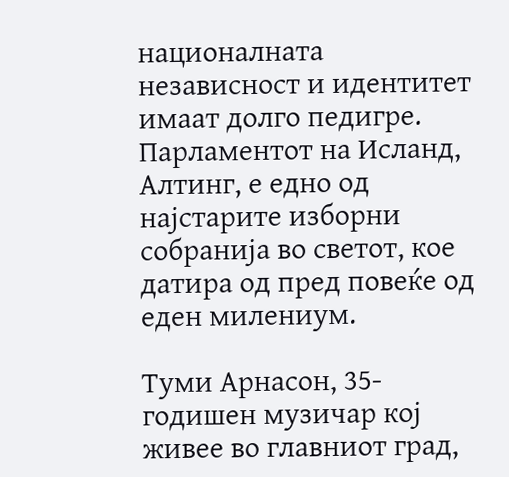националната независност и идентитет имаат долго педигре. Парламентот на Исланд, Алтинг, е едно од најстарите изборни собранија во светот, кое датира од пред повеќе од еден милениум.

Туми Арнасон, 35-годишен музичар кој живее во главниот град,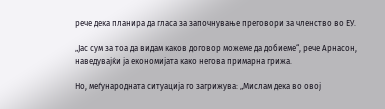рече дека планира да гласа за започнување преговори за членство во ЕУ.

„Јас сум за тоа да видам каков договор можеме да добиеме“, рече Арнасон, наведувајќи ја економијата како негова примарна грижа.

Но, меѓународната ситуација го загрижува: „Мислам дека во овој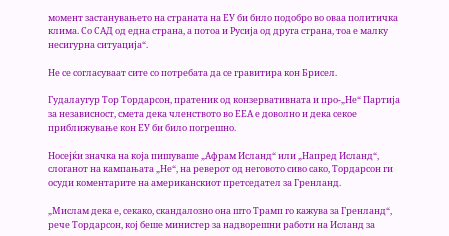момент застанувањето на страната на ЕУ би било подобро во оваа политичка клима. Со САД од една страна, а потоа и Русија од друга страна, тоа е малку несигурна ситуација“.

Не се согласуваат сите со потребата да се гравитира кон Брисел.

Гудалаугур Тор Тордарсон, пратеник од конзервативната и про-„Не“ Партија за независност, смета дека членството во ЕЕА е доволно и дека секое приближување кон ЕУ би било погрешно.

Носејќи значка на која пишуваше „Афрам Исланд“ или „Напред Исланд“, слоганот на кампањата „Не“, на реверот од неговото сиво сако, Тордарсон ги осуди коментарите на американскиот претседател за Гренланд.

„Мислам дека е, секако, скандалозно она што Трамп го кажува за Гренланд“, рече Тордарсон, кој беше министер за надворешни работи на Исланд за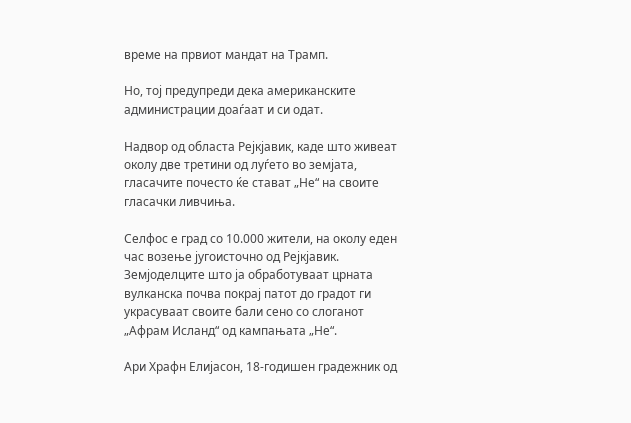време на првиот мандат на Трамп.

Но, тој предупреди дека американските администрации доаѓаат и си одат.

Надвор од областа Рејкјавик, каде што живеат околу две третини од луѓето во земјата, гласачите почесто ќе стават „Не“ на своите гласачки ливчиња.

Селфос е град со 10.000 жители, на околу еден час возење југоисточно од Рејкјавик. Земјоделците што ја обработуваат црната вулканска почва покрај патот до градот ги украсуваат своите бали сено со слоганот „Афрам Исланд“ од кампањата „Не“.

Ари Храфн Елијасон, 18-годишен градежник од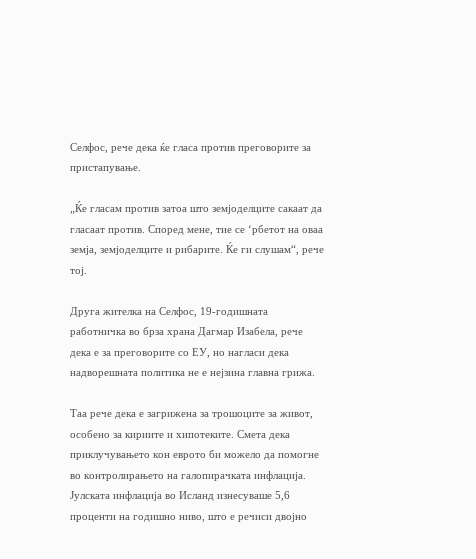Селфос, рече дека ќе гласа против преговорите за пристапување.

„Ќе гласам против затоа што земјоделците сакаат да гласаат против. Според мене, тие се ‘рбетот на оваа земја, земјоделците и рибарите. Ќе ги слушам“, рече тој.

Друга жителка на Селфос, 19-годишната работничка во брза храна Дагмар Изабела, рече дека е за преговорите со ЕУ, но нагласи дека надворешната политика не е нејзина главна грижа.

Таа рече дека е загрижена за трошоците за живот, особено за кириите и хипотеките. Смета дека приклучувањето кон еврото би можело да помогне во контролирањето на галопирачката инфлација. Јулската инфлација во Исланд изнесуваше 5,6 проценти на годишно ниво, што е речиси двојно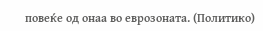повеќе од онаа во еврозоната. (Политико)